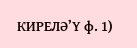КИРЕЛӘ’Ү ф. 1)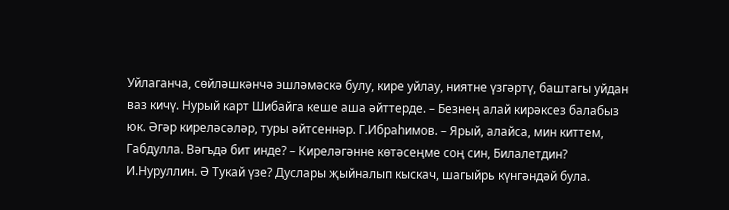Уйлаганча, сөйләшкәнчә эшләмәскә булу, кире уйлау, ниятне үзгәртү, баштагы уйдан ваз кичү. Нурый карт Шибайга кеше аша әйттерде. – Безнең алай кирәксез балабыз юк. Әгәр киреләсәләр, туры әйтсеннәр. Г.Ибраһимов. – Ярый, алайса, мин киттем, Габдулла. Вәгъдә бит инде? – Киреләгәнне көтәсеңме соң син, Билалетдин? И.Нуруллин. Ә Тукай үзе? Дуслары җыйналып кыскач, шагыйрь күнгәндәй була.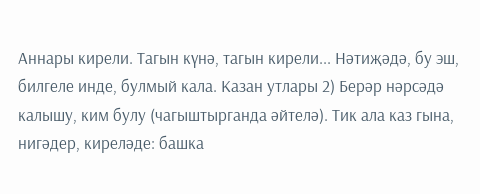Аннары кирели. Тагын күнә, тагын кирели... Нәтиҗәдә, бу эш, билгеле инде, булмый кала. Казан утлары 2) Берәр нәрсәдә калышу, ким булу (чагыштырганда әйтелә). Тик ала каз гына, нигәдер, киреләде: башка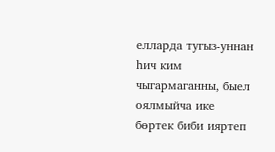елларда тугыз-уннан һич ким чыгармаганны, быел оялмыйча ике бөртек биби ияртеп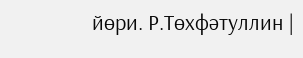йөри. Р.Төхфәтуллин |